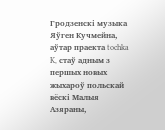Гродзенскі музыка Яўген Кучмейна, аўтар праекта tochka K, стаў адным з першых новых жыхароў польскай вёскі Малыя Азяраны,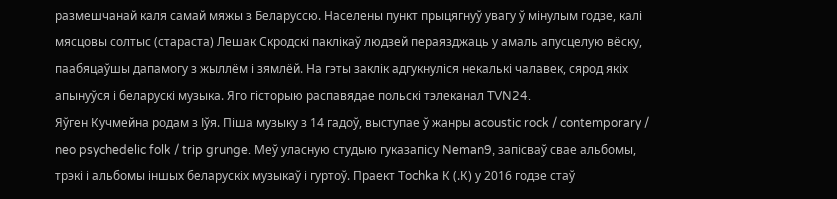размешчанай каля самай мяжы з Беларуссю. Населены пункт прыцягнуў увагу ў мінулым годзе, калі мясцовы солтыс (стараста) Лешак Скродскі паклікаў людзей пераязджаць у амаль апусцелую вёску, паабяцаўшы дапамогу з жыллём і зямлёй. На гэты заклік адгукнуліся некалькі чалавек, сярод якіх апынуўся і беларускі музыка. Яго гісторыю распавядае польскі тэлеканал TVN24.
Яўген Кучмейна родам з Іўя. Піша музыку з 14 гадоў, выступае ў жанры acoustic rock / contemporary / neo psychedelic folk / trip grunge. Меў уласную студыю гуказапісу Neman9, запісваў свае альбомы, трэкі і альбомы іншых беларускіх музыкаў і гуртoў. Праект Tochka К (.К) у 2016 годзе стаў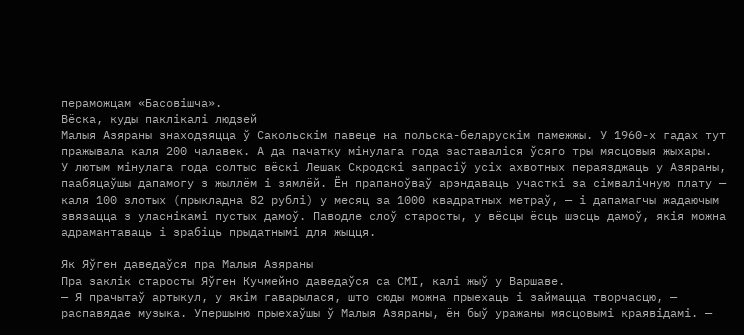пераможцам «Басовішча».
Вёска, куды паклікалі людзей
Малыя Азяраны знаходзяцца ў Сакольскім павеце на польска-беларускім памежжы. У 1960-х гадах тут пражывала каля 200 чалавек. А да пачатку мінулага года заставаліся ўсяго тры мясцовыя жыхары.
У лютым мінулага года солтыс вёскі Лешак Скродскі запрасіў усіх ахвотных пераязджаць у Азяраны, паабяцаўшы дапамогу з жыллём і зямлёй. Ён прапаноўваў арэндаваць участкі за сімвалічную плату — каля 100 злотых (прыкладна 82 рублі) у месяц за 1000 квадратных метраў, — і дапамагчы жадаючым звязацца з уласнікамі пустых дамоў. Паводле слоў старосты, у вёсцы ёсць шэсць дамоў, якія можна адрамантаваць і зрабіць прыдатнымі для жыцця.

Як Яўген даведаўся пра Малыя Азяраны
Пра заклік старосты Яўген Кучмейно даведаўся са СМІ, калі жыў у Варшаве.
— Я прачытаў артыкул, у якім гаварылася, што сюды можна прыехаць і займацца творчасцю, — распавядае музыка. Упершыню прыехаўшы ў Малыя Азяраны, ён быў уражаны мясцовымі краявідамі. —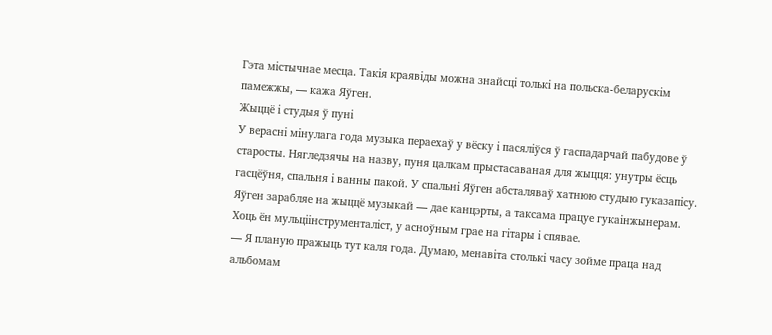Гэта містычнае месца. Такія краявіды можна знайсці толькі на польска-беларускім памежжы, — кажа Яўген.
Жыццё і студыя ў пуні
У верасні мінулага года музыка пераехаў у вёску і пасяліўся ў гаспадарчай пабудове ў старосты. Нягледзячы на назву, пуня цалкам прыстасаваная для жыцця: унутры ёсць гасцёўня, спальня і ванны пакой. У спальні Яўген абсталяваў хатнюю студыю гуказапісу.
Яўген зарабляе на жыццё музыкай — дае канцэрты, а таксама працуе гукаінжынерам. Хоць ён мульціінструменталіст, у асноўным грае на гітары і спявае.
— Я планую пражыць тут каля года. Думаю, менавіта столькі часу зойме праца над альбомам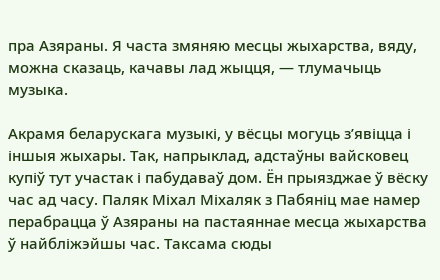пра Азяраны. Я часта змяняю месцы жыхарства, вяду, можна сказаць, качавы лад жыцця, — тлумачыць музыка.

Акрамя беларускага музыкі, у вёсцы могуць з’явіцца і іншыя жыхары. Так, напрыклад, адстаўны вайсковец купіў тут участак і пабудаваў дом. Ён прыязджае ў вёску час ад часу. Паляк Міхал Міхаляк з Пабяніц мае намер перабрацца ў Азяраны на пастаяннае месца жыхарства ў найбліжэйшы час. Таксама сюды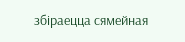збіраецца сямейная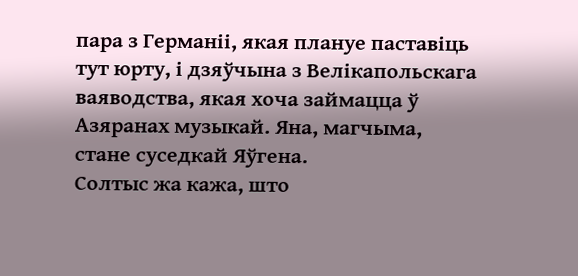пара з Германіі, якая плануе паставіць тут юрту, і дзяўчына з Велікапольскага ваяводства, якая хоча займацца ў Азяранах музыкай. Яна, магчыма, стане суседкай Яўгена.
Солтыс жа кажа, што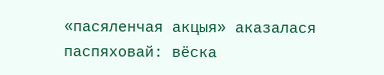«пасяленчая акцыя» аказалася паспяховай: вёска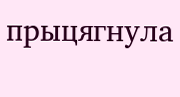прыцягнула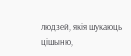людзей, якія шукаюць цішыню,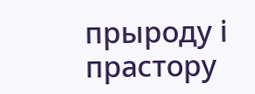прыроду і прастору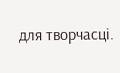для творчасці.